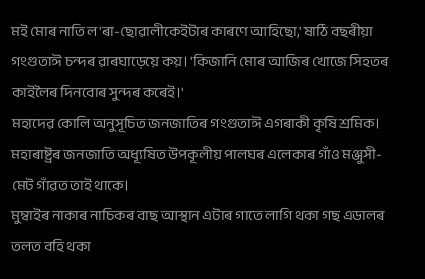মই মোৰ নাতি ল'ৰা-ছোৱালীকেইটাৰ কাৰণে আহিছো,' ষাঠি বছৰীয়া গংগুতাঈ চন্দৰ ৱাৰঘাড়েয়ে কয়। 'কিজানি মোৰ আজিৰ খোজে সিহতৰ কাইলৈৰ দিনবোৰ সুন্দৰ কৰেই।'
মহাদেৱ কোলি অনুসূচিত জনজাতিৰ গংগুতাঈ এগৰাকী কৃষি শ্ৰমিক। মহাৰাষ্ট্ৰৰ জনজাতি অধ্যূষিত উপকূলীয় পালঘৰ এলেকাৰ গাঁও মঞ্জুসী-মেট গাঁৱত তাই থাকে।
মুম্বাইৰ নাকাৰ নাচিকৰ বাছ আস্থান এটাৰ গাতে লাগি থকা গছ এডালৰ তলত বহি থকা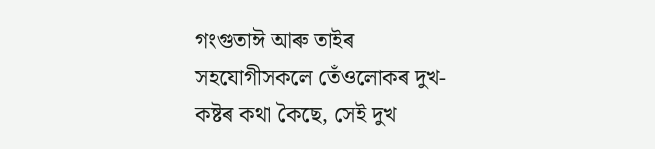গংগুতাঈ আৰু তাইৰ সহযোগীসকলে তেঁওলোকৰ দুখ-কষ্টৰ কথা কৈছে, সেই দুখ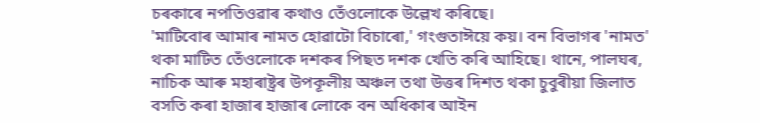চৰকাৰে নপতিওৱাৰ কথাও তেঁওলোকে উল্লেখ কৰিছে।
'মাটিবোৰ আমাৰ নামত হোৱাটো বিচাৰো,' গংগুতাঈয়ে কয়। বন বিভাগৰ 'নামত' থকা মাটিত তেঁওলোকে দশকৰ পিছত দশক খেতি কৰি আহিছে। থানে, পালঘৰ, নাচিক আৰু মহাৰাষ্ট্ৰৰ উপকূলীয় অঞ্চল তথা উত্তৰ দিশত থকা চুবুৰীয়া জিলাত বসতি কৰা হাজাৰ হাজাৰ লোকে বন অধিকাৰ আইন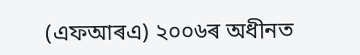(এফআৰএ) ২০০৬ৰ অধীনত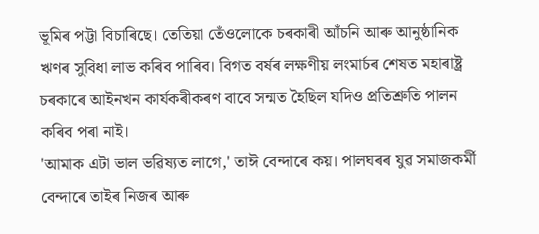ভূমিৰ পট্টা বিচাৰিছে। তেতিয়া তেঁওলোকে চৰকাৰী আঁচনি আৰু আনুষ্ঠানিক ঋণৰ সুবিধা লাভ কৰিব পাৰিব। বিগত বৰ্ষৰ লক্ষণীয় লংমাৰ্চৰ শেষত মহাৰাষ্ট্ৰ চৰকাৰে আইনখন কাৰ্যকৰীকৰণ বাবে সন্মত হৈছিল যদিও প্ৰতিশ্ৰুতি পালন কৰিব পৰা নাই।
'আমাক এটা ভাল ভৱিষ্যত লাগে,' তাঈ বেন্দাৰে কয়। পালঘৰৰ যুৱ সমাজকৰ্মী বেন্দাৰে তাইৰ নিজৰ আৰু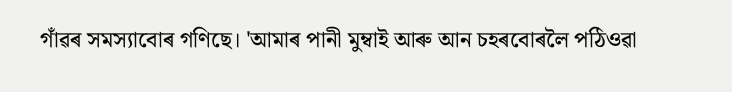গাঁৱৰ সমস্যাবোৰ গণিছে। 'আমাৰ পানী মুম্বাই আৰু আন চহৰবোৰলৈ পঠিওৱা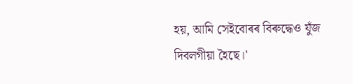হয়, আমি সেইবোৰৰ বিৰুদ্ধেও যুঁজ দিবলগীয়া হৈছে।'